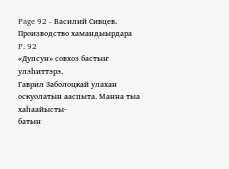Page 92 - Василий Сивцев. Производство хамандыырдара
P. 92
«Дупсун» совхоз бастыҥ улэһиттэрэ.
Гаврил Заболоцкай улахан оскуолатын ааспыта. Манна тыа хаһаайысты-
батын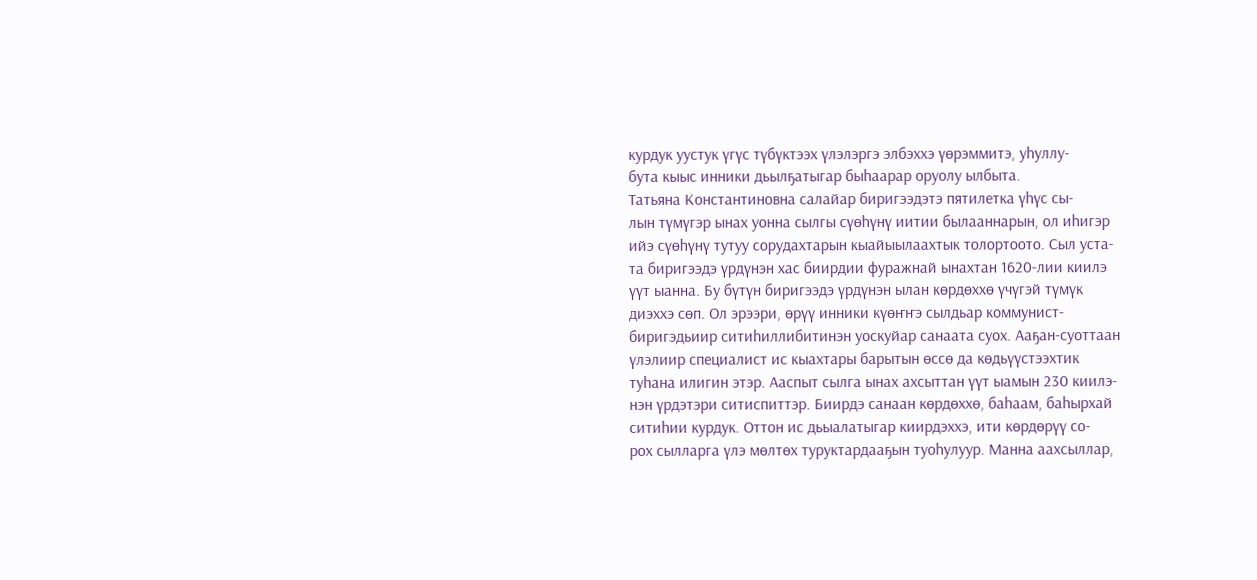курдук уустук үгүс түбүктээх үлэлэргэ элбэххэ үөрэммитэ, уһуллу-
бута кыыс инники дьылҕатыгар быһаарар оруолу ылбыта.
Татьяна Константиновна салайар биригээдэтэ пятилетка үһүс сы-
лын түмүгэр ынах уонна сылгы сүөһүнү иитии былааннарын, ол иһигэр
ийэ сүөһүнү тутуу сорудахтарын кыайыылаахтык толортоото. Сыл уста-
та биригээдэ үрдүнэн хас биирдии фуражнай ынахтан 1620-лии киилэ
үүт ыанна. Бу бүтүн биригээдэ үрдүнэн ылан көрдөххө үчүгэй түмүк
диэххэ сөп. Ол эрээри, өрүү инники күөҥҥэ сылдьар коммунист-
биригэдьиир ситиһиллибитинэн уоскуйар санаата суох. Ааҕан-суоттаан
үлэлиир специалист ис кыахтары барытын өссө да көдьүүстээхтик
туһана илигин этэр. Ааспыт сылга ынах ахсыттан үүт ыамын 230 киилэ-
нэн үрдэтэри ситиспиттэр. Биирдэ санаан көрдөххө, баһаам, баһырхай
ситиһии курдук. Оттон ис дьыалатыгар киирдэххэ, ити көрдөрүү со-
рох сылларга үлэ мөлтөх туруктардааҕын туоһулуур. Манна аахсыллар,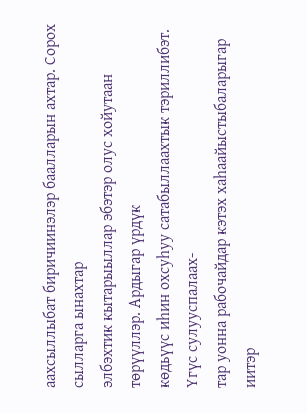аахсыллыбат биричиинэлэр баалларын ахтар. Сорох сылларга ынахтар
элбэхтик кытарыыллар эбэтэр олус хойутаан төрүүллэр. Ардыгар үрдүк
көдьүүс иһин охсуһуу сатабыллаахтык тэриллибэт. Үгүс сулууспалаах-
тар уонна рабочайдар кэтэх хаһаайыстыбаларыгар иитэр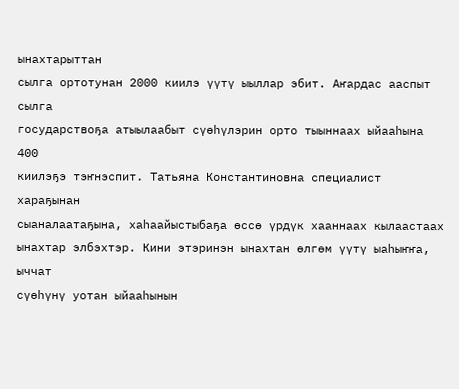ынахтарыттан
сылга ортотунан 2000 киилэ үүтү ыыллар эбит. Аҥардас ааспыт сылга
государствоҕа атыылаабыт сүөһүлэрин орто тыыннаах ыйааһына 400
киилэҕэ тэҥнэспит. Татьяна Константиновна специалист хараҕынан
сыаналаатаҕына, хаһаайыстыбаҕа өссө үрдүк хааннаах кылаастаах
ынахтар элбэхтэр. Кини этэринэн ынахтан өлгөм үүтү ыаһыҥҥа, ыччат
сүөһүнү уотан ыйааһынын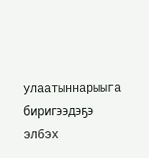улаатыннарыыга биригээдэҕэ элбэх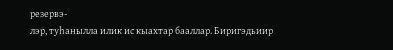резервэ-
лэр, туһанылла илик ис кыахтар бааллар. Биригэдьиир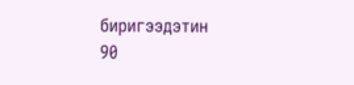биригээдэтин
90